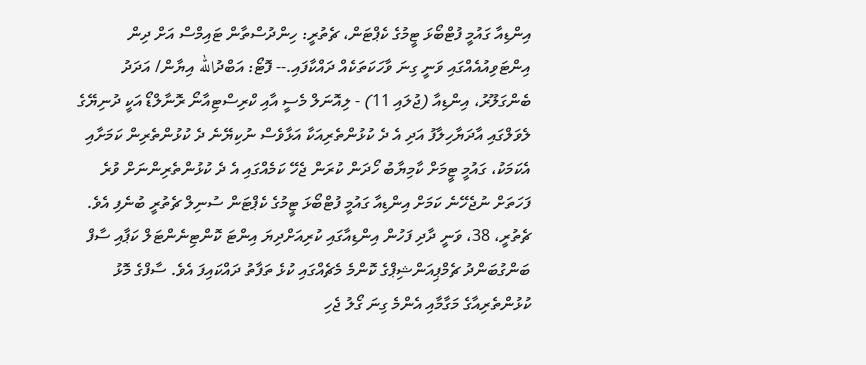އިންޑިއާ ގައުމީ ފުޓްބޯޅަ ޓީމުގެ ކެޕްޓަން، ޗެތުރީ: ހިންދުސްތާން ޓައިމްސް އަށް ދިން އިންޓަވިއުއެއްގައި ވަނީ ގިނަ ވާހަކަތަކެއް ދައްކާފައި.-- ފޮޓޯ: އަބްދުالله އިޔާން/ އަދަދު
ބެންގަލޫރު، އިންޑިއާ (ޖުލައި 11) - ލިއޮނަލް މެސީ އާއި ކްރިސްޓިއާނޯ ރޮނާލްޑޯ އަކީ ދުނިޔޭގެ ލެވަލްގައި އާދަޔާހިލާފު އަދި އެ ދެ ކުޅުންތެރިއަކާ އަޅާވެސް ނުކިޔޭނެ ދެ ކުޅުންތެރިން ކަމަށާއި އެކަމަކު، ގައުމީ ޓީމަށް ކާމިޔާބު ހޯދަން ކުރަން ޖެހޭ ކަމެއްގައި އެ ދެ ކުޅުންތެރިންނަށް ވުރެ ފަހަތަށް ނުޖެހޭނެ ކަމަށް އިންޑިއާ ގައުމީ ފުޓްބޯޅަ ޓީމުގެ ކެޕްޓަން ސުނިލް ޗެތުރީ ބުނެފި އެވެ.
ޗެތުރީ، 38، ވަނީ ދާދި ފަހުން އިންޑިއާގައި ކުރިއަށްދިޔަ އިންޓަ ކޮންޓިނެންޓަލް ކަޕާއި ސާފް ބަންގުބަންދު ޗެމްޕިއަންޝިޕްގެ ކޮންމެ މެޗެއްގައި ކުޅެ ތަފާތު ދައްކައިފަ އެވެ. ސާފްގެ މޮޅު ކުޅުންތެރިއާގެ މަގާމާއި އެންމެ ގިނަ ގޯލު ޖެހި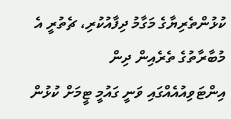ކުޅުންތެރިޔާގެ މަގާމު ދިފާއުކުރި، ޗެތުރީ އެ މުބާރާތުގެ ތެރެއިން ދިން އިންޓަވިއުއެއްގައި ވަނީ ގައުމީ ޓީމަށް ކުޅުން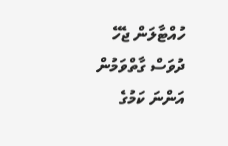ހުއްޓާލަން ޖެހޭ ދުވަސް ގާތްވަމުން އަންނަ ކަމުގެ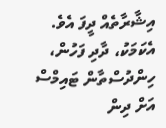އިޝާރާތެއް ދީފަ އެވެ.
އެކަމަކު، ދާދި ފަހުން، ހިންދުސްތާން ޓައިމްސް އަށް ދިން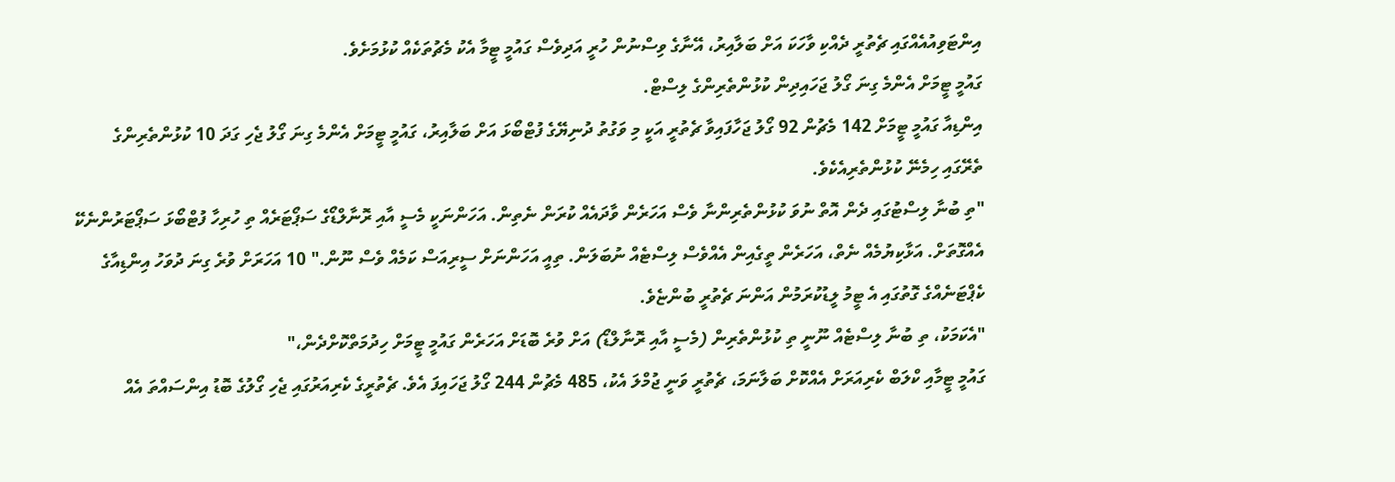އިންޓަވިއުއެއްގައި ޗެތުރީ ދެއްކި ވާހަކަ އަށް ބަލާއިރު، އޭނާގެ ވިސްނުން ހުރީ އަދިވެސް ގައުމީ ޓީމާ އެކު މެޗުތަކެއް ކުޅުމަށެވެ.
ގައުމީ ޓީމަށް އެންމެ ގިނަ ގޯލު ޖަހައިދިން ކުޅުންތެރިންގެ ލިސްޓް.
އިންޑިއާ ގައުމީ ޓީމަށް 142 މެޗުން 92 ގޯލު ޖަހާފައިވާ ޗެތުރީ އަކީ މި ވަގުތު ދުނިޔޭގެ ފުޓްބޯޅަ އަށް ބަލާއިރު، ގައުމީ ޓީމަށް އެންމެ ގިނަ ގޯލު ޖެހި ގަދަ 10 ކުޅުންތެރިންގެ ތެރޭގައި ހިމެނޭ ކުޅުންތެރިއެކެވެ.
"ތި ބުނާ ލިސްޓުގައި ދެން އޮތް ނުވަ ކުޅުންތެރިންނާ ވެސް އަހަރެން ވާދައެއް ކުރަން ނެތިން. އަހަންނަކީ މެސީ އާއި ރޮނާލްޑޯގެ ސަޕޯޓަރެއް ތި ހުރިހާ ފުޓްބޯޅަ ސަޕޯޓަރުންނެކޭ އެއްގޮތަށް. އަޅާކިޔުމެއް ނެތް، އަހަރެން ތީގެއިން އެއްވެސް ލިސްޓެއް ނުބަލަން. ތިއީ އަހަންނަށް ސީރިއަސް ކަމެއް ވެސް ނޫން." 10 އަހަރަށް ވުރެ ގިނަ ދުވަހު އިންޑިއާގެ ކެޕްޓަނެއްގެ ގޮތުގައި އެ ޓީމު ލީޑުކުރަމުން އަންނަ ޗެތުރީ ބުންޏެވެ.
"އެކަމަކު، ތި ބުނާ ލިސްޓެއް ނޫނީ ތި ކުޅުންތެރިން (މެސީ އާއި ރޮނާލްޑޯ) އަށް ވުރެ ބޮޑަށް އަހަރެން ގައުމީ ޓީމަށް ހިދުމަތްކޮށްދެން،"
ގައުމީ ޓީމާއި ކްލަބް ކެރިއަރަށް އެއްކޮށް ބަލާނަމަ، ޗެތުރީ ވަނީ ޖުމްލަ އެކު، 485 މެޗުން 244 ގޯލު ޖަހައިފަ އެވެ. ޗެތުރީގެ ކެރިއަރުގައި ޖެހި ގޯލުގެ ބޮޑު އިންސައްތަ އެއް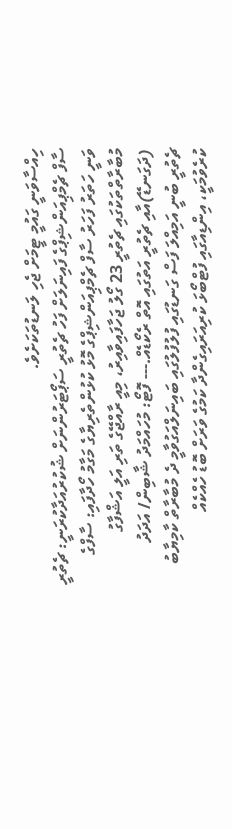ހިއްސާވަނީ ގައުމީ ޓީމަށް ޖެހި ލަނޑުތަކަށެވެ.
ސާފް ޗެމްޕިއަންޝިޕްގެ ފައިނަލަށް ފަހު ޗެތުރީ ސަޕޯޓަރުންނަށް ޝުކުރުއަދާކުރަނީ: ޗެތުރީ ވަނީ ހަތަރު ފަހަރު ސާފް ޗެމްޕިއަންޝިޕްގެ މޮޅު ކުޅުންތެރިޔާގެ މަގާމު ހޯދާފައި: ސާފްގެ މުބާރާތްތަކުގައި ޗެތުރީ 23 ގޯލު ޖަހާފައިވާއިރު، މިއީ ރާއްޖޭގެ ތަރި އަލީ އަޝްފާގު (ދަގަނޑޭ)އާއި ޗެތުރީ އަތުގައި އޮތް ރެކޯޑެއް.--- ފޮޓޯ: މުހައްމަދު ޝާބިން/ އަދަދު
ޗެތުރީ ބުނީ އަމިއްލަ ފަސް ގަނޑުގައި ފުލުފުލުގައި ބައިނަލްއަގުވާމީ ދެ މުބާރާތް ކާމިޔާބު ކުރެވުމަކީ، އިންޑިއާގައި ފުޓްބޯޅަ ކުރިއަރައިގެންދާ ކަމުގެ ވަރަށް ބޮޑު ހެއްކެއް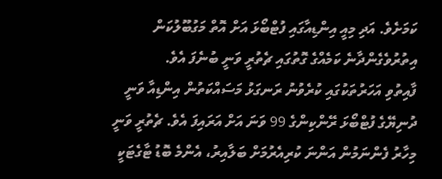ކަމަށެވެ. އަދި މިއީ އިންޑިއާގައި ފުޓްބޯޅަ އަށް އޮތް މަގުބޫލުކަން އިތުރުވެގެންދާނެ ކަމެއްގެ ގޮތުގައި ޗެތުރީ ވަނީ ބުނެފަ އެވެ.
ފާއިތުވި އަހަރުތަކުގައި ކުރެވުނު ރަނގަޅު މަސައްކަތުން އިންޑިއާ ވަނީ ދުނިޔޭގެ ފުޓްބޯޅަ ރޭންކިންގެ 99 ވަނަ އަށް އަރައިފަ އެވެ. ޗެތުރީ ވަނީ މިހާރު ފެންނަމުން އަންނަ ކުރިއެރުމަށް ބަލާއިރު، އެންމެ ބޮޑު ޓާގެޓަކީ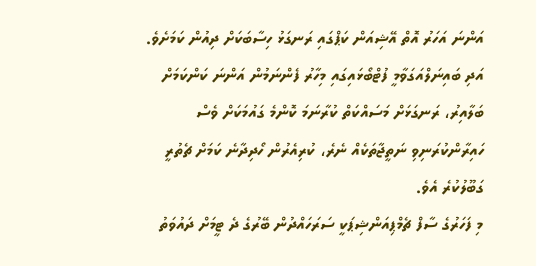އަންނަ އަހަރު އޮތް އޭޝިއަން ކަޕްގައި ރަނގަޅު ހިސާބަކަށް ދިއުން ކަމަށެވެ.
އަދި ބައިނަލްއަގަވާމީ ފުޓްބޯޅައިގައި މިހާރު ފެންނަމުން އަންނަ ކަންކަމަށް ބަލާއިރު، ރަނގަޅަށް މަސައްކަތް ކުރާނަމަ ކޮންމެ ގައުމަކަށް ވެސް ހައިރާންކުރަނިވި ނަތީޖާތަކެއް ނެރެ، ކުރިއެރުން ހޯދިދާނެ ކަމަށް ޗެތުރީ ގަބޫލުކުރެ އެވެ.
މި ފަހަރުގެ ސާފް ޗެމްޕިއަންޝިޕަކީ ސަރަހައްދުން ބޭރުގެ ދެ ޓީމަށް ދައުވަތު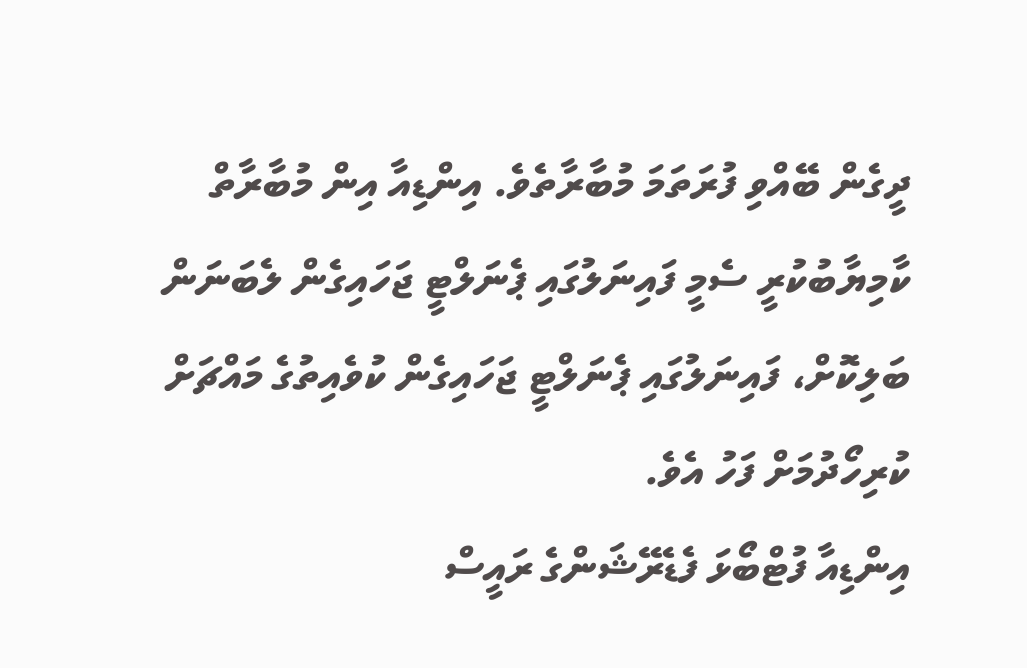ދީގެން ބޭއްވި ފުރަތަމަ މުބާރާތެވެ. އިންޑިއާ އިން މުބާރާތް ކާމިޔާބުކުރީ ސެމީ ފައިނަލުގައި ޕެނަލްޓީ ޖަހައިގެން ލެބަނަން ބަލިކޮށް، ފައިނަލުގައި ޕެނަލްޓީ ޖަހައިގެން ކުވެއިތުގެ މައްޗަށް ކުރިހޯދުމަށް ފަހު އެވެ.
އިންޑިއާ ފުޓްބޯޅަ ފެޑެރޭޝަންގެ ރައީސް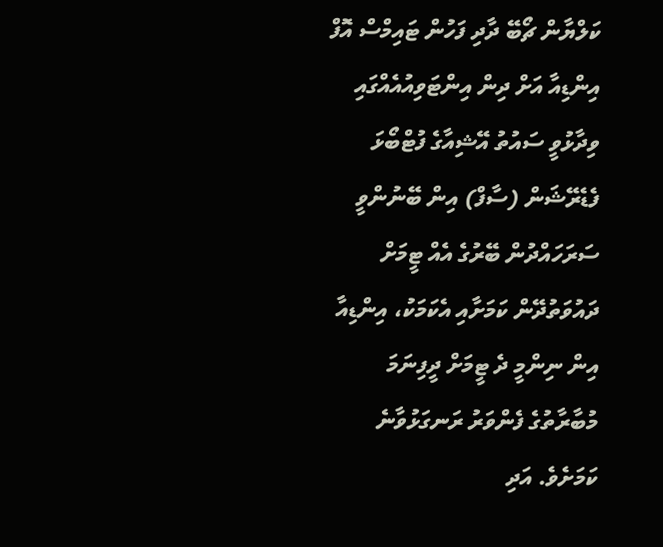ކަލްޔާން ޗޯބޭ ދާދި ފަހުން ޓައިމްސް އޮފް އިންޑިއާ އަށް ދިން އިންޓަވިއުއެއްގައި ވިދާޅުވީ ސައުތު އޭޝިއާގެ ފުޓްބޯޅަ ފެޑެރޭޝަން (ސާފް) އިން ބޭނުންވީ ސަރަހައްދުން ބޭރުގެ އެއް ޓީމަށް ދައުވަތުދޭން ކަމަށާއި އެކަމަކު، އިންޑިއާ އިން ނިންމީ ދެ ޓީމަށް ދީފިނަމަ މުބާރާތުގެ ފެންވަރު ރަނގަޅުވާނެ ކަމަށެވެ. އަދި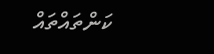ކަންތައްތައް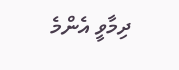ދިމާވީ އެންމެ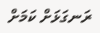ރަނގަޅަށް ކަމަށް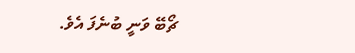ޗޯބޭ ވަނީ ބުނެފަ އެވެ.